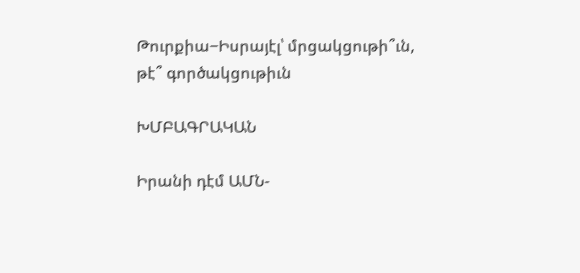Թուրքիա−Իսրայէլ՝ մրցակցութի՞ւն, թէ՞ գործակցութիւն

ԽՄԲԱԳՐԱԿԱՆ

Իրանի դէմ ԱՄՆ-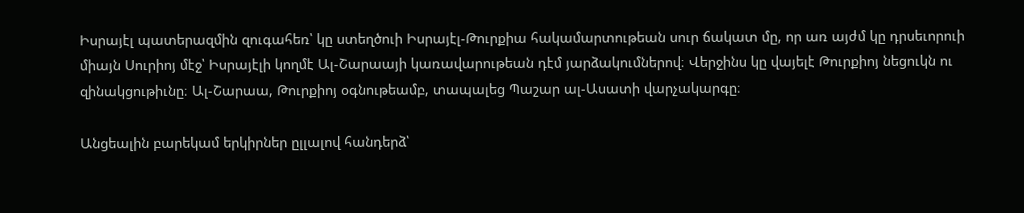Իսրայէլ պատերազմին զուգահեռ՝ կը ստեղծուի Իսրայէլ-Թուրքիա հակամարտութեան սուր ճակատ մը, որ առ այժմ կը դրսեւորուի միայն Սուրիոյ մէջ՝ Իսրայէլի կողմէ Ալ-Շարաայի կառավարութեան դէմ յարձակումներով։ Վերջինս կը վայելէ Թուրքիոյ նեցուկն ու զինակցութիւնը։ Ալ-Շարաա, Թուրքիոյ օգնութեամբ, տապալեց Պաշար ալ-Ասատի վարչակարգը։

Անցեալին բարեկամ երկիրներ ըլլալով հանդերձ՝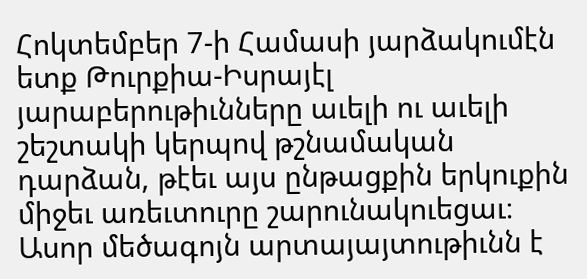Հոկտեմբեր 7-ի Համասի յարձակումէն ետք Թուրքիա-Իսրայէլ յարաբերութիւնները աւելի ու աւելի շեշտակի կերպով թշնամական դարձան, թէեւ այս ընթացքին երկուքին միջեւ առեւտուրը շարունակուեցաւ։ Ասոր մեծագոյն արտայայտութիւնն է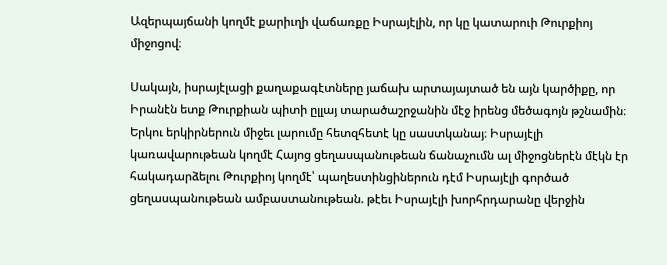Ազերպայճանի կողմէ քարիւղի վաճառքը Իսրայէլին, որ կը կատարուի Թուրքիոյ միջոցով։

Սակայն, իսրայէլացի քաղաքագէտները յաճախ արտայայտած են այն կարծիքը, որ Իրանէն ետք Թուրքիան պիտի ըլլայ տարածաշրջանին մէջ իրենց մեծագոյն թշնամին։ Երկու երկիրներուն միջեւ լարումը հետզհետէ կը սաստկանայ։ Իսրայէլի կառավարութեան կողմէ Հայոց ցեղասպանութեան ճանաչումն ալ միջոցներէն մէկն էր հակադարձելու Թուրքիոյ կողմէ՝ պաղեստինցիներուն դէմ Իսրայէլի գործած ցեղասպանութեան ամբաստանութեան. թէեւ Իսրայէլի խորհրդարանը վերջին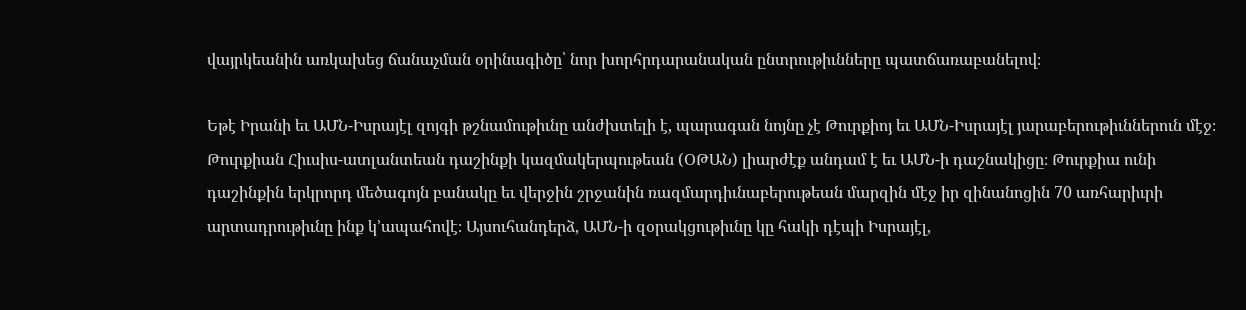վայրկեանին առկախեց ճանաչման օրինագիծը՝ նոր խորհրդարանական ընտրութիւնները պատճառաբանելով։

Եթէ Իրանի եւ ԱՄՆ-Իսրայէլ զոյգի թշնամութիւնը անժխտելի է, պարագան նոյնը չէ Թուրքիոյ եւ ԱՄՆ-Իսրայէլ յարաբերութիւններուն մէջ։ Թուրքիան Հիւսիս-ատլանտեան դաշինքի կազմակերպութեան (ՕԹԱՆ) լիարժէք անդամ է եւ ԱՄՆ-ի դաշնակիցը։ Թուրքիա ունի դաշինքին երկրորդ մեծագոյն բանակը եւ վերջին շրջանին ռազմարդիւնաբերութեան մարզին մէջ իր զինանոցին 70 առհարիւրի արտադրութիւնը ինք կ՚ապահովէ։ Այսուհանդերձ, ԱՄՆ-ի զօրակցութիւնը կը հակի դէպի Իսրայէլ,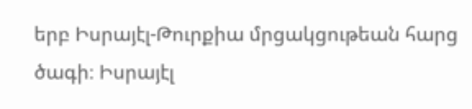երբ Իսրայէլ-Թուրքիա մրցակցութեան հարց ծագի։ Իսրայէլ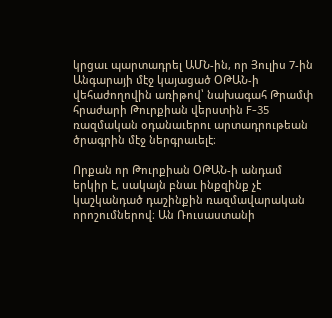կրցաւ պարտադրել ԱՄՆ-ին, որ Յուլիս 7-ին Անգարայի մէջ կայացած ՕԹԱՆ-ի վեհաժողովին առիթով՝ նախագահ Թրամփ հրաժարի Թուրքիան վերստին F-35 ռազմական օդանաւերու արտադրութեան ծրագրին մէջ ներգրաւելէ։

Որքան որ Թուրքիան ՕԹԱՆ-ի անդամ երկիր է, սակայն բնաւ ինքզինք չէ կաշկանդած դաշինքին ռազմավարական որոշումներով։ Ան Ռուսաստանի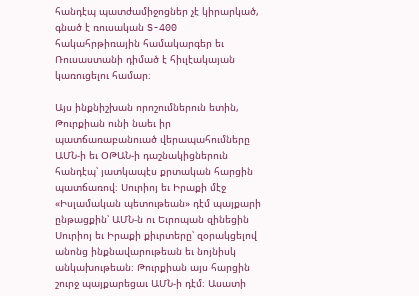հանդէպ պատժամիջոցներ չէ կիրարկած, գնած է ռուսական S-400 հակահրթիռային համակարգեր եւ Ռուսաստանի դիմած է հիւլէակայան կառուցելու համար։

Այս ինքնիշխան որոշումներուն ետին, Թուրքիան ունի նաեւ իր պատճառաբանուած վերապահումները ԱՄՆ-ի եւ ՕԹԱՆ-ի դաշնակիցներուն հանդէպ՝ յատկապէս քրտական հարցին պատճառով։ Սուրիոյ եւ Իրաքի մէջ «Իսլամական պետութեան» դէմ պայքարի ընթացքին՝ ԱՄՆ-ն ու Եւրոպան զինեցին Սուրիոյ եւ Իրաքի քիւրտերը՝ զօրակցելով անոնց ինքնավարութեան եւ նոյնիսկ անկախութեան։ Թուրքիան այս հարցին շուրջ պայքարեցաւ ԱՄՆ-ի դէմ։ Ասատի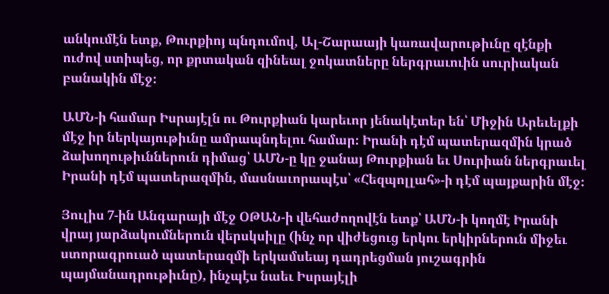անկումէն ետք, Թուրքիոյ պնդումով, Ալ-Շարաայի կառավարութիւնը զէնքի ուժով ստիպեց, որ քրտական զինեալ ջոկատները ներգրաւուին սուրիական բանակին մէջ։

ԱՄՆ-ի համար Իսրայէլն ու Թուրքիան կարեւոր յենակէտեր են՝ Միջին Արեւելքի մէջ իր ներկայութիւնը ամրապնդելու համար։ Իրանի դէմ պատերազմին կրած ձախողութիւններուն դիմաց՝ ԱՄՆ-ը կը ջանայ Թուրքիան եւ Սուրիան ներգրաւել Իրանի դէմ պատերազմին, մասնաւորապէս՝ «Հեզպոլլահ»-ի դէմ պայքարին մէջ։

Յուլիս 7-ին Անգարայի մէջ ՕԹԱՆ-ի վեհաժողովէն ետք՝ ԱՄՆ-ի կողմէ Իրանի վրայ յարձակումներուն վերսկսիլը (ինչ որ վիժեցուց երկու երկիրներուն միջեւ ստորագրուած պատերազմի երկամսեայ դադրեցման յուշագրին պայմանադրութիւնը), ինչպէս նաեւ Իսրայէլի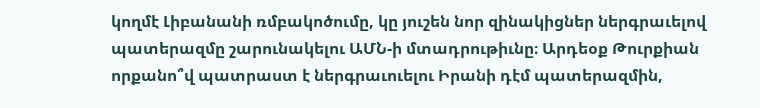կողմէ Լիբանանի ռմբակոծումը, կը յուշեն նոր զինակիցներ ներգրաւելով պատերազմը շարունակելու ԱՄՆ-ի մտադրութիւնը։ Արդեօք Թուրքիան որքանո՞վ պատրաստ է ներգրաւուելու Իրանի դէմ պատերազմին,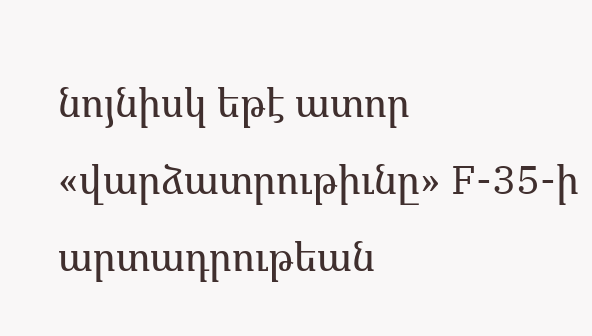նոյնիսկ եթէ ատոր «վարձատրութիւնը» F-35-ի արտադրութեան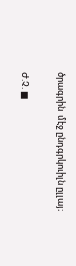ծրագրին  մէջ ընդգրկուիլն ըլլայ։

Ժ.Չ. ■